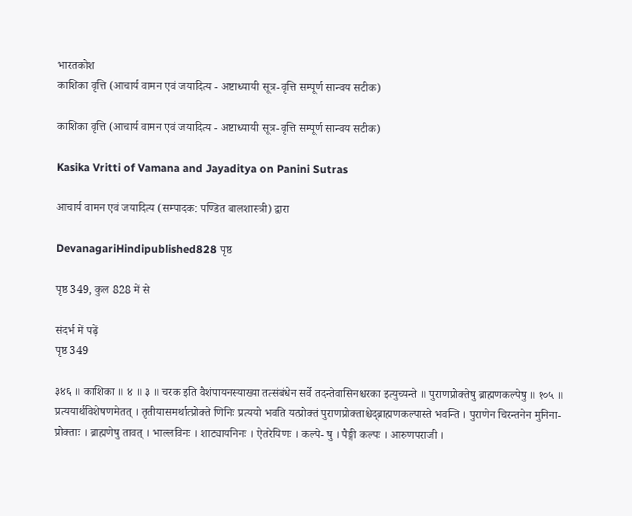भारतकोश
काशिका वृत्ति (आचार्य वामन एवं जयादित्य - अष्टाध्यायी सूत्र-वृत्ति सम्पूर्ण सान्वय सटीक)

काशिका वृत्ति (आचार्य वामन एवं जयादित्य - अष्टाध्यायी सूत्र-वृत्ति सम्पूर्ण सान्वय सटीक)

Kasika Vritti of Vamana and Jayaditya on Panini Sutras

आचार्य वामन एवं जयादित्य (सम्पादक: पण्डित बालशास्त्री) द्वारा

DevanagariHindipublished828 पृष्ठ

पृष्ठ 349, कुल 828 में से

संदर्भ में पढ़ें
पृष्ठ 349

३४६ ॥ काशिका ॥ ४ ॥ ३ ॥ चरक इति वैशंपायनस्याख्या तत्संबंधेन सर्वे तदन्तेवासिनश्चरका इत्युच्यन्ते ॥ पुराणप्रोक्तेषु ब्राह्मणकल्पेषु ॥ १०५ ॥ प्रत्ययार्थविशेषणमेतत् । तृतीयासमर्थात्प्रोक्ते णिनिः प्रत्ययो भवति यत्प्रोक्तं पुराणप्रोक्ताश्चेद्ब्राह्मणकल्पास्ते भवन्ति । पुराणेन चिरन्तनेन मुनिना- प्रोक्ताः । ब्राह्मणेषु तावत् । भाल्लविनः । शाट्यायनिनः । ऐतरेयिणः । कल्पे- षु । पैङ्गी कल्पः । आरुणपराजी ।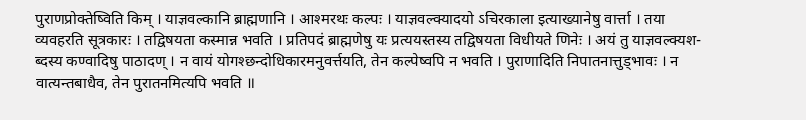पुराणप्रोक्तेष्विति किम् । याज्ञवल्कानि ब्राह्मणानि । आश्मरथः कल्पः । याज्ञवल्क्यादयो ऽचिरकाला इत्याख्यानेषु वार्त्ता । तया व्यवहरति सूत्रकारः । तद्विषयता कस्मान्न भवति । प्रतिपदं ब्राह्मणेषु यः प्रत्ययस्तस्य तद्विषयता विधीयते णिनेः । अयं तु याज्ञवल्क्यश- ब्दस्य कण्वादिषु पाठादण् । न वायं योगश्छन्दोधिकारमनुवर्त्तयति, तेन कल्पेष्वपि न भवति । पुराणादिति निपातनात्तुड्भावः । न वात्यन्तबाधैव, तेन पुरातनमित्यपि भवति ॥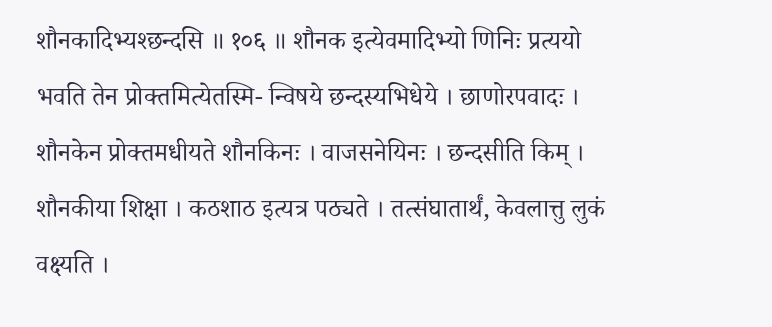शौनकादिभ्यश्छन्दसि ॥ १०६ ॥ शौनक इत्येवमादिभ्यो णिनिः प्रत्ययो भवति तेन प्रोक्तमित्येतस्मि- न्विषये छन्दस्यभिधेये । छाणोरपवादः । शौनकेन प्रोक्तमधीयते शौनकिनः । वाजसनेयिनः । छन्दसीति किम् । शौनकीया शिक्षा । कठशाठ इत्यत्र पठ्यते । तत्संघातार्थं, केवलात्तु लुकं वक्ष्यति ।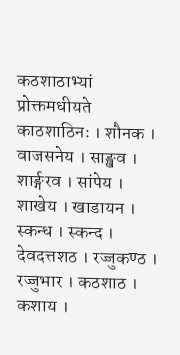कठशाठाभ्यां प्रोक्तमधीयते काठशाठिनः । शौनक । वाजसनेय । साङ्खव । शार्ङ्गरव । सांपेय । शाखेय । खाडायन । स्कन्ध । स्कन्द । देवदत्तशठ । रज्जुकण्ठ । रज्जुभार । कठशाठ । कशाय ।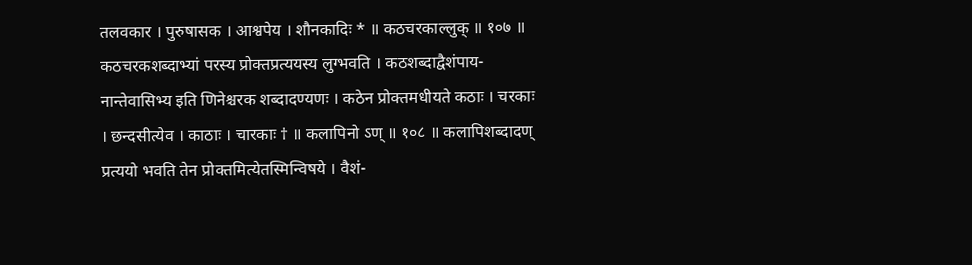तलवकार । पुरुषासक । आश्वपेय । शौनकादिः * ॥ कठचरकाल्लुक् ॥ १०७ ॥ कठचरकशब्दाभ्यां परस्य प्रोक्तप्रत्ययस्य लुग्भवति । कठशब्दाद्वैशंपाय- नान्तेवासिभ्य इति णिनेश्चरक शब्दादण्यणः । कठेन प्रोक्तमधीयते कठाः । चरकाः । छन्दसीत्येव । काठाः । चारकाः † ॥ कलापिनो ऽण् ॥ १०८ ॥ कलापिशब्दादण् प्रत्ययो भवति तेन प्रोक्तमित्येतस्मिन्विषये । वैशं-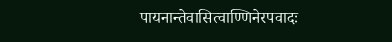पायनान्तेवासित्वाण्णिनेरपवादः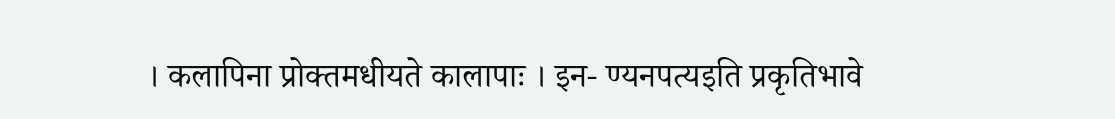। कलापिना प्रोक्तमधीयते कालापाः । इन- ण्यनपत्यइति प्रकृतिभावे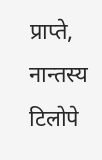प्राप्ते, नान्तस्य टिलोपे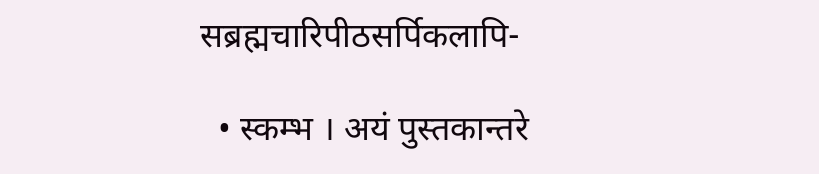सब्रह्मचारिपीठसर्पिकलापि-

  • स्कम्भ । अयं पुस्तकान्तरे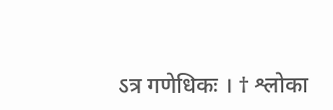ऽत्र गणेधिकः । † श्लोका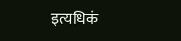इत्यधिकं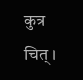कुत्र चित् ।